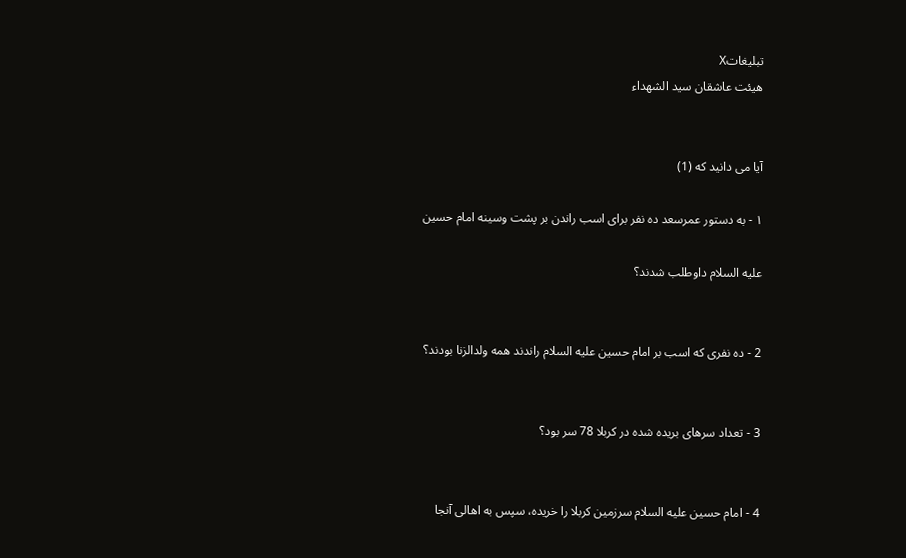تبليغاتX
هیئت عاشقان سید الشهداء


آيا مى دانيد كه (1)

۱ - به دستور عمرسعد ده نفر براى اسب راندن بر پشت وسينه امام حسين

عليه السلام داوطلب شدند؟


2 - ده نفرى كه اسب بر امام حسين عليه السلام راندند همه ولدالزنا بودند؟


3 - تعداد سرهاى بريده شده در كربلا 78 سر بود؟


4 - امام حسين عليه السلام سرزمين كربلا را خريده، سپس به اهالى آنجا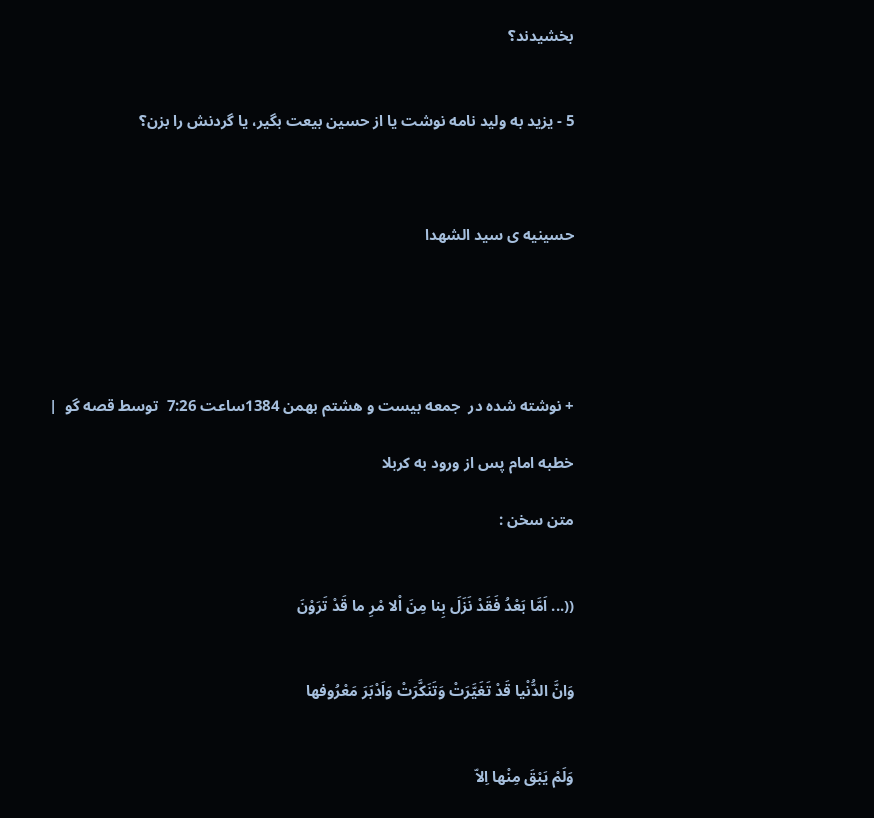بخشيدند؟


5 - يزيد به وليد نامه نوشت يا از حسين بيعت بگير، يا گردنش را بزن؟



حسینیه ی سید الشهدا





+ نوشته شده در  جمعه بیست و هشتم بهمن 1384ساعت 7:26  توسط قصه گو  |

خطبه امام پس از ورود به كربلا

متن سخن :


((... اَمَّا بَعْدُ فَقَدْ نَزَلَ بِنا مِنَ اْلا مْرِ ما قَدْ تَرَوْنَ


وَانَّ الدُّنْيا قَدْ تَغَيَّرَتْ وَتَنَكَّرَتْ وَاَدْبَرَ مَعْرُوفها


وَلَمْ يَبْقَ مِنْها اِلاّ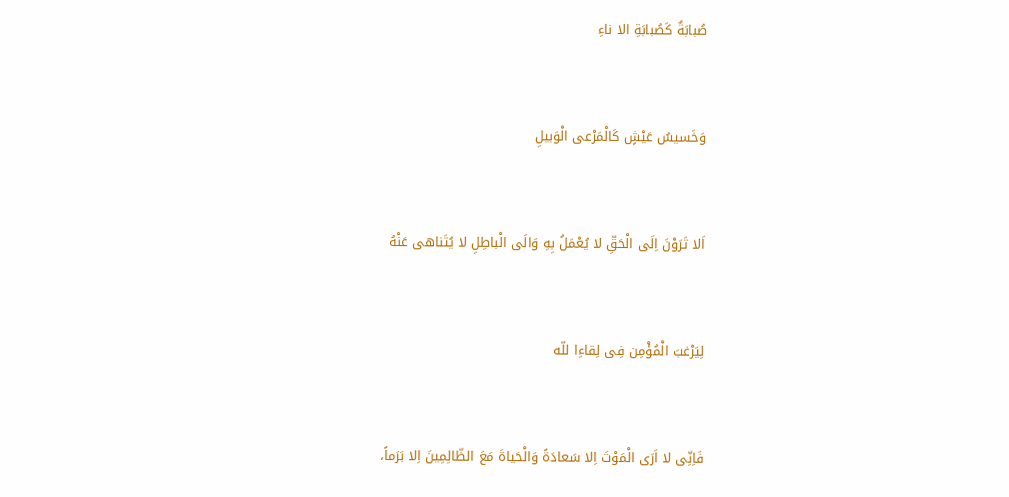صُبابَةٌ كَصُبابَةِ الا ناءِ


وَخَسيسُ عَيْشٍ كَالْمَرْعى الْوَبيلِ


اَلا تَرَوْنَ اِلَى الْحَقِّ لا يُعْمَلُ بِهِ وَالَى الْباطِلِ لا يُتَناهى عَنْهُ


لِيَرْغبَ الْمُؤْمِن فِى لِقاءِا للّه


فَاِنِّى لا اَرَى الْمَوْتَ اِلا سَعادَةً وَالْحَياةَ مَعَ الظّالِمِينَ اِلا بَرَماً،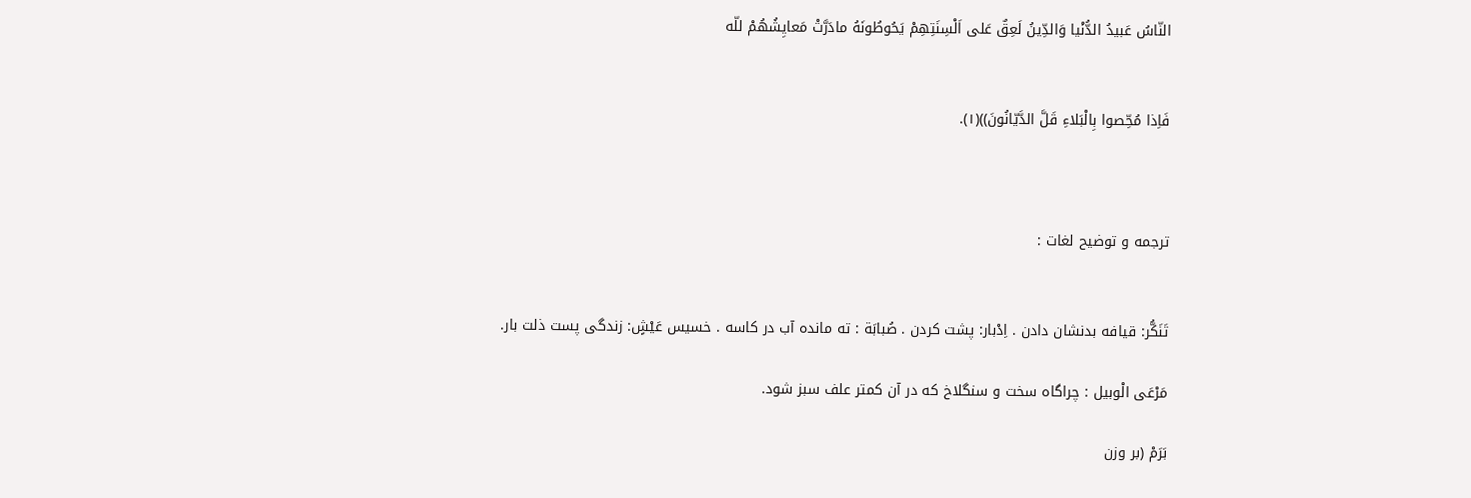النّاسُ عَبيدُ الدُّنْيا وَالدِّينُ لَعِقٌ عَلى اَلْسِنَتِهِمْ يَحُوطُونَهُ مادَرَّتْ مَعايِشُهُمْ للّه


فَاِذا مُحِّصوا بِالْبَلاءِ قَلَّ الدَّيّانُونَ))(۱).



ترجمه و توضيح لغات :


تَنَكُّر: قيافه بدنشان دادن . اِدْبار: پشت كردن . صُبابَة : ته مانده آب در كاسه . خسيس عَيْشٍ: زندگى پست ذلت بار.

مَرْعَى الْوبيل : چراگاه سخت و سنگلاخ كه در آن كمتر علف سبز شود.

بَرَمْ (بر وزن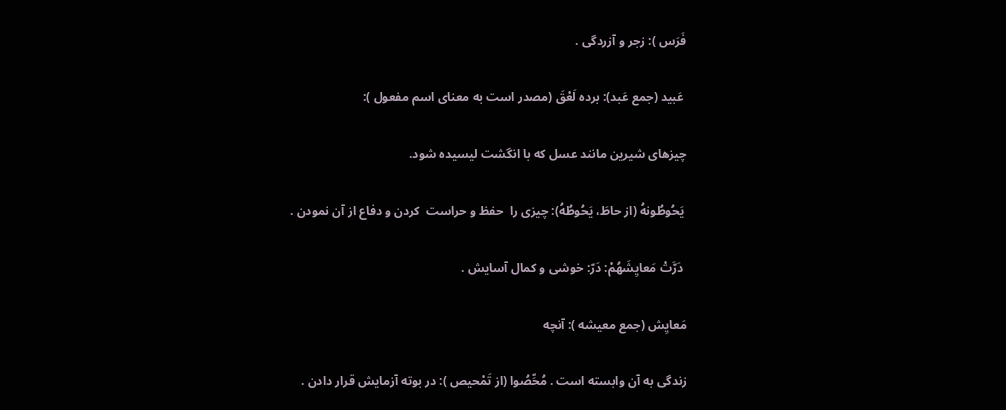فَرَس ): زجر و آزردگى .

 عَبيد (جمع عَبد): برده لَعْقَ (مصدر است به معناى اسم مفعول ):

چيزهاى شيرين مانند عسل كه با انگشت ليسيده شود.

 يَحُوطُونهُ (از حاطَ، يَحُوطُهُ): چيزى را  حفظ و حراست  كردن و دفاع از آن نمودن .

 دَرَّتْ مَعايِشَهُمْ: دَرّ: خوشى و كمال آسايش .

مَعايِش (جمع معيشه ): آنچه

زندگى به آن وابسته است . مُحِّصُوا (از تَمْحيص ): در بوته آزمايش قرار دادن .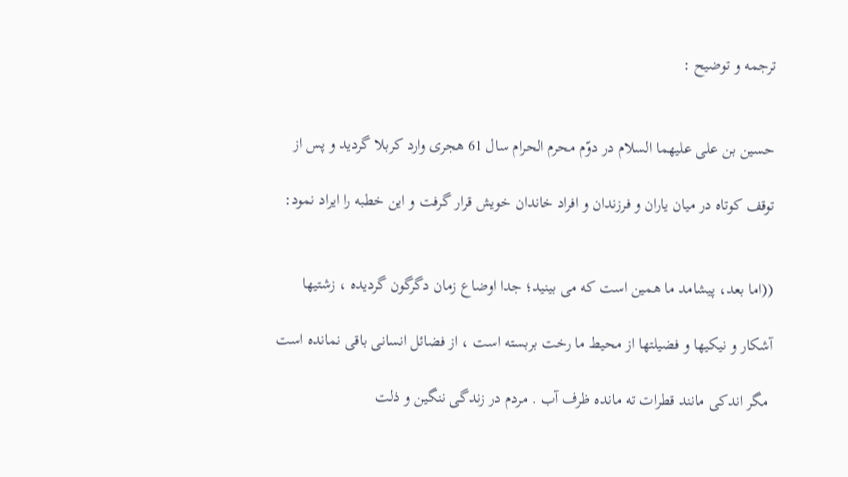ترجمه و توضيح :


حسين بن على عليهما السلام در دوّم محرم الحرام سال 61 هجرى وارد كربلا گرديد و پس از

توقف كوتاه در ميان ياران و فرزندان و افراد خاندان خويش قرار گرفت و اين خطبه را ايراد نمود:


((اما بعد، پيشامد ما همين است كه مى بينيد؛ جدا اوضاع زمان دگرگون گرديده ، زشتيها

آشكار و نيكيها و فضيلتها از محيط ما رخت بربسته است ، از فضائل انسانى باقى نمانده است

 مگر اندكى مانند قطرات ته مانده ظرف آب . مردم در زندگى ننگين و ذلت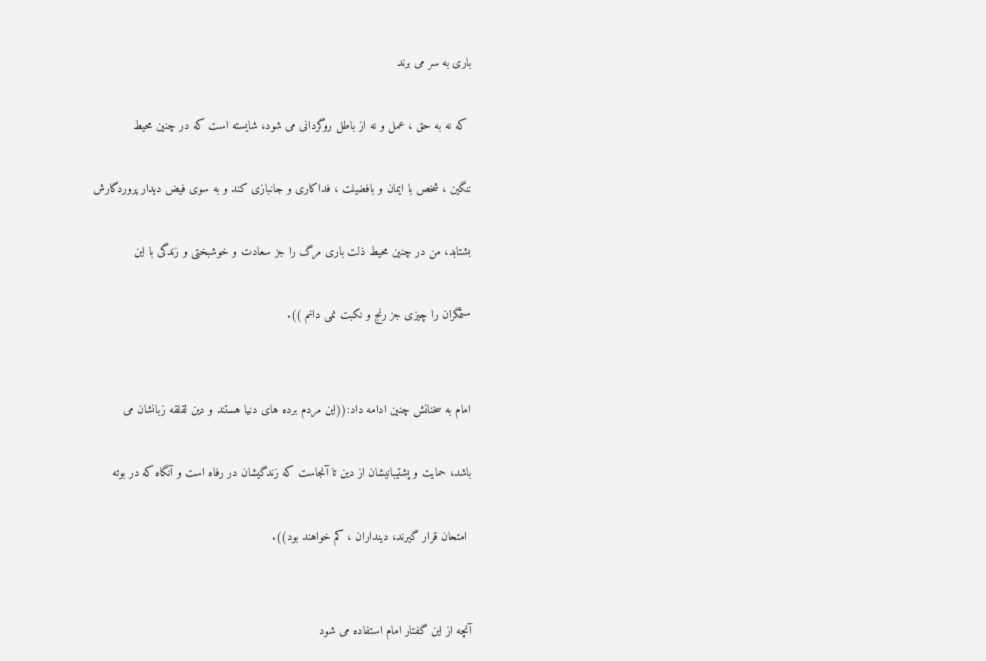بارى به سر مى برند

 كه نه به حق ، عمل و نه از باطل روگردانى مى شود، شايسته است كه در چنين محيط

ننگين ، شخص با ايمان و بافضيلت ، فداكارى و جانبازى كند و به سوى فيض ديدار پروردگارش

بشتابد، من در چنين محيط ذلت بارى مرگ را جز سعادت و خوشبختى و زندگى با اين

ستمگران را چيزى جز رنج و نكبت نمى دانم )).


امام به سخنانش چنين ادامه داد:((اين مردم برده هاى دنيا هستند و دين لقلقه زبانشان مى

باشد، حمايت و پشتيبانيشان از دين تا آنجاست كه زندگيشان در رفاه است و آنگاه كه در بوته

 امتحان قرار گيرند، دينداران ، كم خواهند بود)).


آنچه از اين گفتار امام استفاده مى شود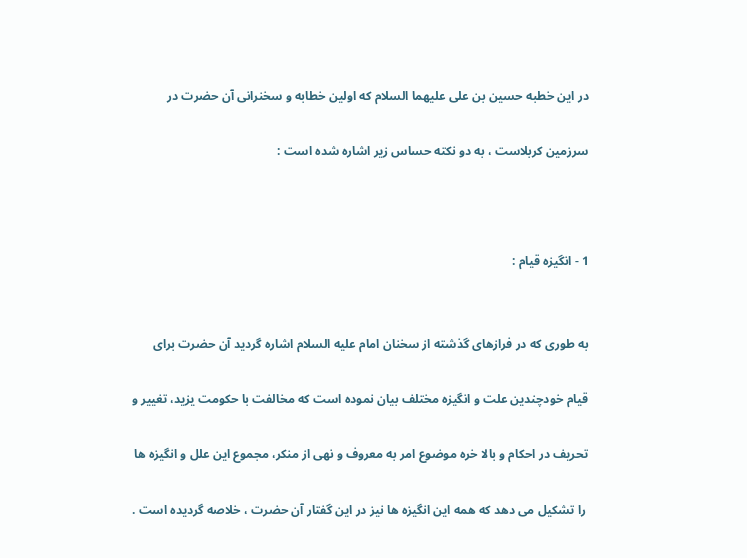در اين خطبه حسين بن على عليهما السلام كه اولين خطابه و سخنرانى آن حضرت در

سرزمين كربلاست ، به دو نكته حساس زير اشاره شده است :



1 - انگيزه قيام :


به طورى كه در فرازهاى گذشته از سخنان امام عليه السلام اشاره گرديد آن حضرت براى

قيام خودچندين علت و انگيزه مختلف بيان نموده است كه مخالفت با حكومت يزيد، تغيير و

تحريف در احكام و بالا خره موضوع امر به معروف و نهى از منكر، مجموع اين علل و انگيزه ها

 را تشكيل مى دهد كه همه اين انگيزه ها نيز در اين گفتار آن حضرت ، خلاصه گرديده است .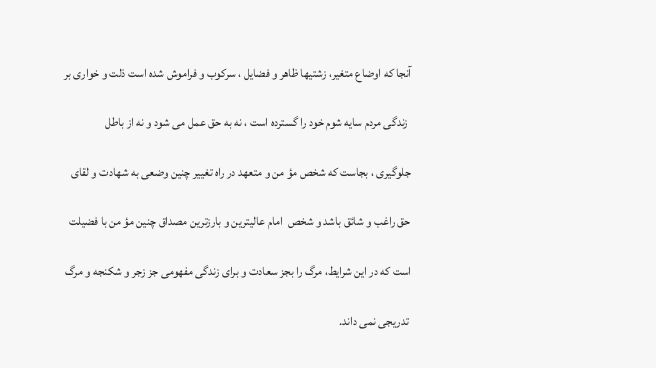آنجا كه اوضاع متغير، زشتيها ظاهر و فضايل ، سركوب و فراموش شده است ذلت و خوارى بر

 زندگى مردم سايه شوم خود را گسترده است ، نه به حق عمل مى شود و نه از باطل

جلوگيرى ، بجاست كه شخص مؤ من و متعهد در راه تغيير چنين وضعى به شهادت و لقاى

حق راغب و شائق باشد و شخص ‍ امام عاليترين و بارزترين مصداق چنين مؤ من با فضيلت

است كه در اين شرايط، مرگ را بجز سعادت و براى زندگى مفهومى جز زجر و شكنجه و مرگ

 تدريجى نمى داند.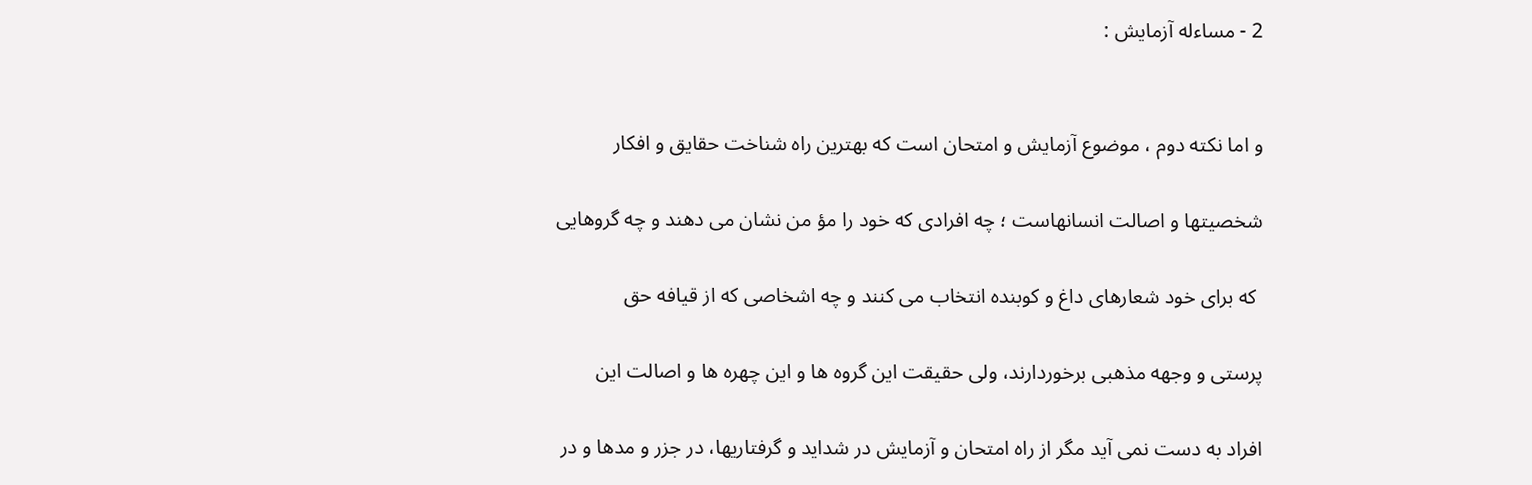2 - مساءله آزمايش :


و اما نكته دوم ، موضوع آزمايش و امتحان است كه بهترين راه شناخت حقايق و افكار

شخصيتها و اصالت انسانهاست ؛ چه افرادى كه خود را مؤ من نشان مى دهند و چه گروهايى

 كه براى خود شعارهاى داغ و كوبنده انتخاب مى كنند و چه اشخاصى كه از قيافه حق

پرستى و وجهه مذهبى برخوردارند، ولى حقيقت اين گروه ها و اين چهره ها و اصالت اين

افراد به دست نمى آيد مگر از راه امتحان و آزمايش در شدايد و گرفتاريها، در جزر و مدها و در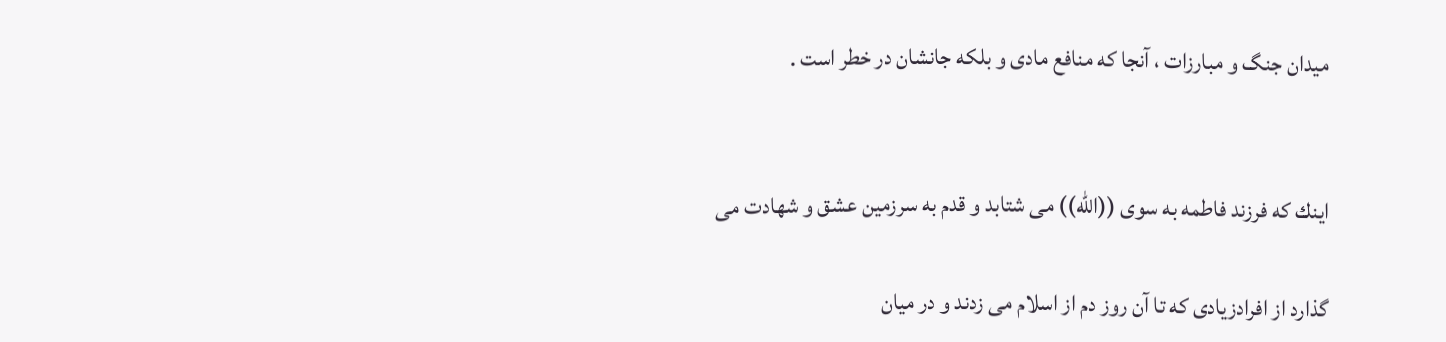ميدان جنگ و مبارزات ، آنجا كه منافع مادى و بلكه جانشان در خطر است .


اينك كه فرزند فاطمه به سوى ((اللّه)) مى شتابد و قدم به سرزمين عشق و شهادت مى

گذارد از افرادزيادى كه تا آن روز دم از اسلام مى زدند و در ميان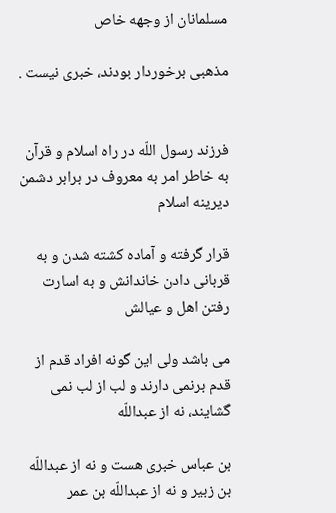مسلمانان از وجهه خاص

مذهبى برخوردار بودند، خبرى نيست .


فرزند رسول اللّه در راه اسلام و قرآن به خاطر امر به معروف در برابر دشمن ديرينه اسلام

قرار گرفته و آماده كشته شدن و به قربانى دادن خاندانش و به اسارت رفتن اهل و عيالش

مى باشد ولى اين گونه افراد قدم از قدم برنمى دارند و لب از لب نمى گشايند، نه از عبداللّه

بن عباس خبرى هست و نه از عبداللّه بن زبير و نه از عبداللّه بن عمر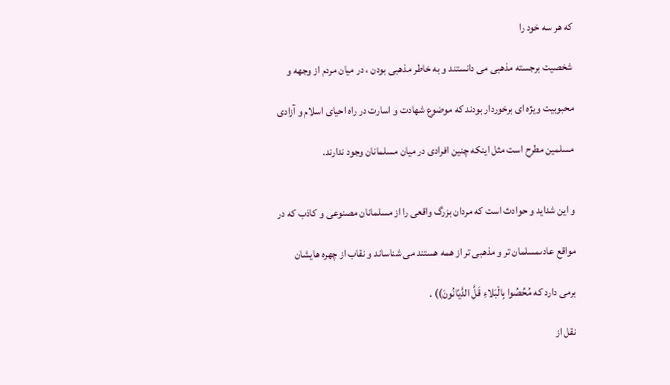كه هر سه خود را

شخصيت برجسته مذهبى مى دانستند و به خاطر مذهبى بودن ، در ميان مردم از وجهه و

محبوبيت ويژه اى برخوردار بودند كه موضوع شهادت و اسارت در راه احياى اسلام و آزادى

مسلمين مطرح است مثل اينكه چنين افرادى در ميان مسلمانان وجود ندارند.


و اين شدايد و حوادث است كه مردان بزرگ واقعى را از مسلمانان مصنوعى و كاذب كه در

مواقع عادىمسلمان تر و مذهبى تر از همه هستند مى شناساند و نقاب از چهره هايشان

برمى دارد كه مُحِّصُوا بِالْبَلاءِ قَلَّ الدَّيّانُونَ)) .

نقل از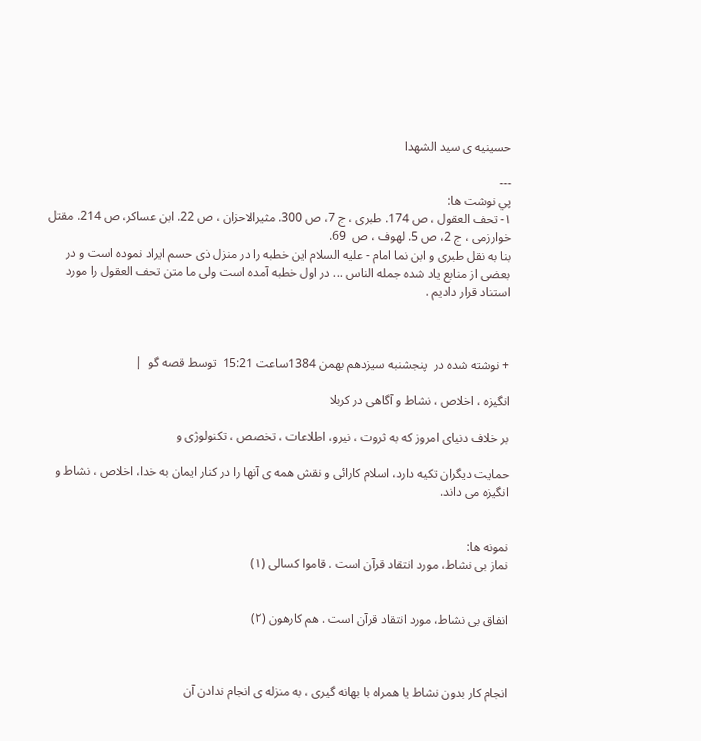حسینیه ی سید الشهدا

---
پي نوشت ها:
۱- تحف العقول ، ص 174. طبرى ، ج 7، ص 300. مثيرالاحزان ، ص 22. ابن عساكر، ص 214. مقتل خوارزمى ، ج 2، ص 5. لهوف ، ص ‍ 69.
بنا به نقل طبرى و ابن نما امام - عليه السلام اين خطبه را در منزل ذى حسم ايراد نموده است و در بعضى از منابع ياد شده جمله الناس ... در اول خطبه آمده است ولى ما متن تحف العقول را مورد استناد قرار داديم .



+ نوشته شده در  پنجشنبه سیزدهم بهمن 1384ساعت 15:21  توسط قصه گو  |

انگيزه ، اخلاص ، نشاط و آگاهى در كربلا

بر خلاف دنياى امروز كه به ثروت ، نيرو، اطلاعات ، تخصص ، تكنولوژى و

حمايت ديگران تكيه دارد، اسلام كارائى و نقش همه ى آنها را در كنار ايمان به خدا، اخلاص ، نشاط و انگيزه مى داند.


نمونه ها:
نماز بى نشاط، مورد انتقاد قرآن است . قاموا كسالى (۱)


انفاق بى نشاط، مورد انتقاد قرآن است . هم كارهون (۲)



انجام كار بدون نشاط يا همراه با بهانه گيرى ، به منزله ى انجام ندادن آن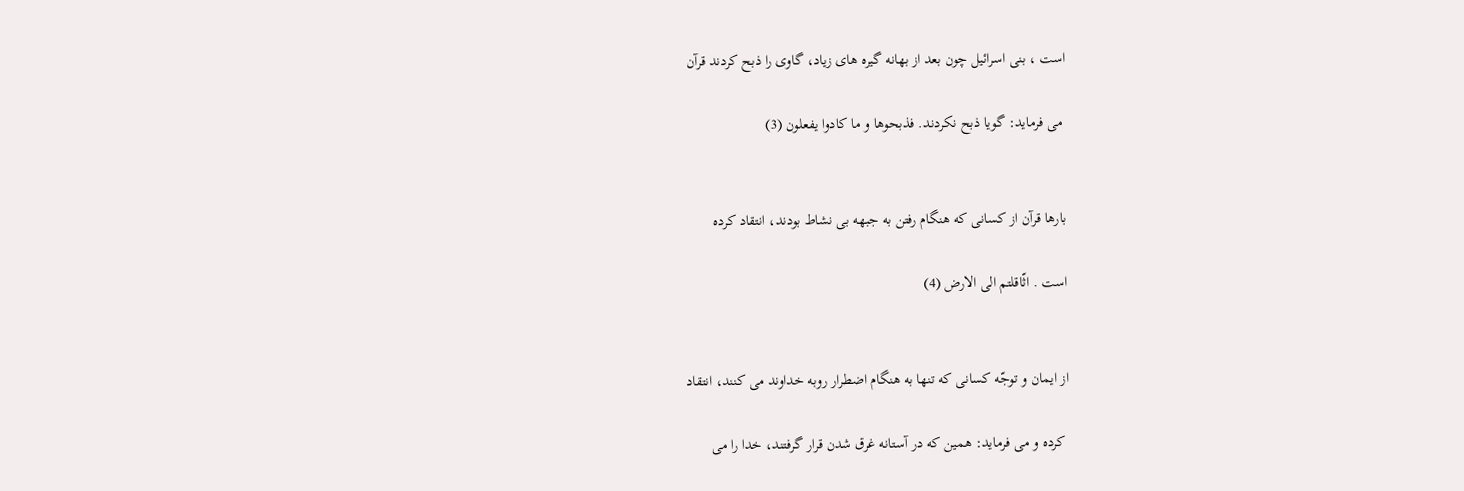است ، بنى اسرائيل چون بعد از بهانه گيره هاى زياد، گاوى را ذبح كردند قرآن

 مى فرمايد: گويا ذبح نكردند. فذبحوها و ما كادوا يفعلون (3)


بارها قرآن از كسانى كه هنگام رفتن به جبهه بى نشاط بودند، انتقاد كرده

است . اثّاقلتم الى الارض (4)


از ايمان و توجّه كسانى كه تنها به هنگام اضطرار روبه خداوند مى كنند، انتقاد

 كرده و مى فرمايد: همين كه در آستانه غرق شدن قرار گرفتند، خدا را مى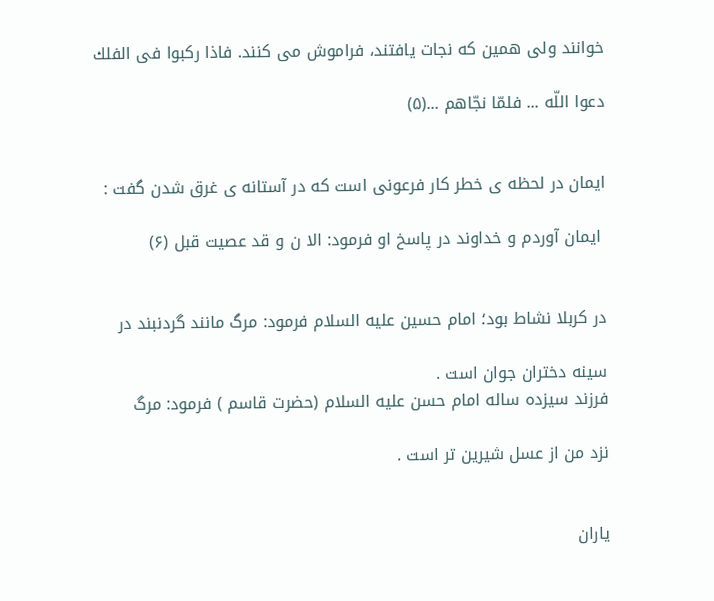خوانند ولى همين كه نجات يافتند، فراموش مى كنند. فاذا ركبوا فى الفلك

دعوا اللّه ... فلمّا نجّاهم ...(۵)


ايمان در لحظه ى خطر كار فرعونى است كه در آستانه ى غرق شدن گفت :

 ايمان آوردم و خداوند در پاسخ او فرمود: الا ن و قد عصيت قبل (۶)


در كربلا نشاط بود؛ امام حسين عليه السلام فرمود: مرگ مانند گردنبند در

سينه دختران جوان است .
فرزند سيزده ساله امام حسن عليه السلام (حضرت قاسم ) فرمود: مرگ

نزد من از عسل شيرين تر است .


ياران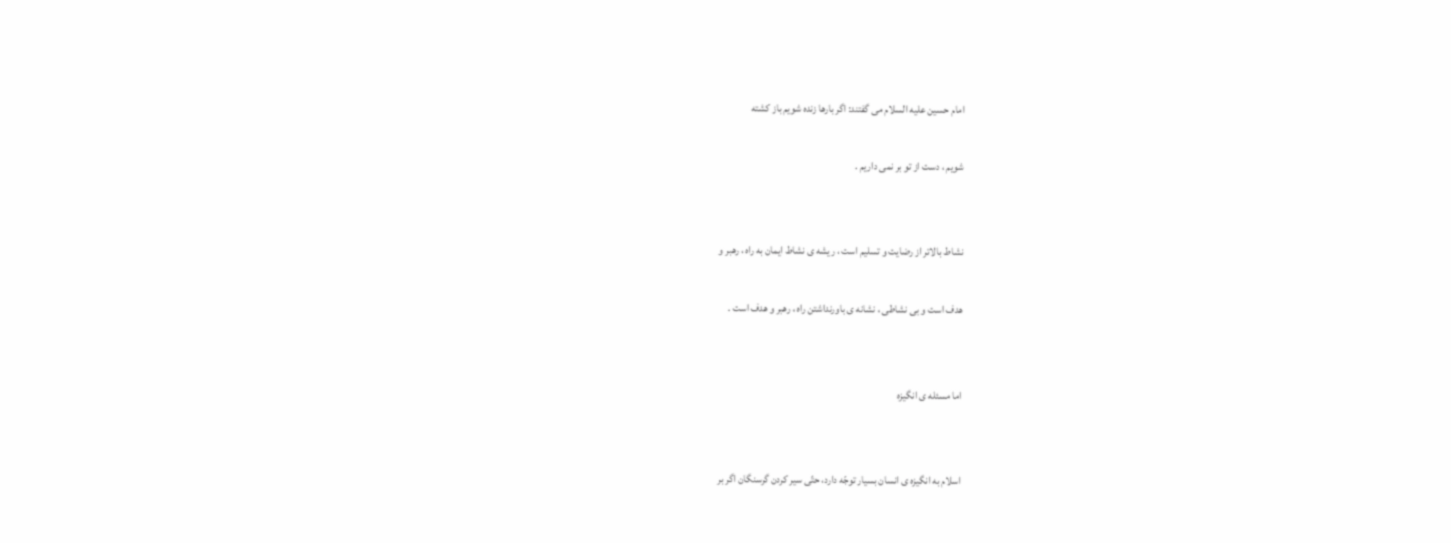امام حسين عليه السلام مى گفتند: اگر بارها زنده شويم باز كشته

شويم ، دست از تو بر نمى داريم .


نشاط بالاتر از رضايت و تسليم است ، ريشه ى نشاط ايمان به راه ، رهبر و

هدف است و بى نشاطى ، نشانه ى باورنداشتن راه ، رهبر و هدف است .


اما مسئله ى انگيزه


اسلام به انگيزه ى انسان بسيار توجّه دارد، حتّى سير كردن گرسنگان اگر بر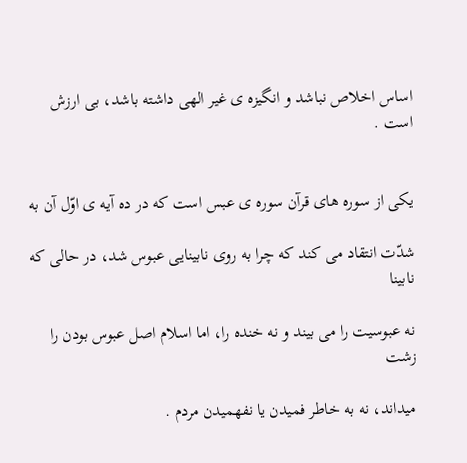اساس اخلاص نباشد و انگيزه ى غير الهى داشته باشد، بى ارزش ‍ است .


يكى از سوره هاى قرآن سوره ى عبس است كه در ده آيه ى اوّل آن به

شدّت انتقاد مى كند كه چرا به روى نابينايى عبوس شد، در حالى كه نابينا

نه عبوسيت را مى بيند و نه خنده را، اما اسلام اصل عبوس بودن را زشت

ميداند، نه به خاطر فميدن يا نفهميدن مردم .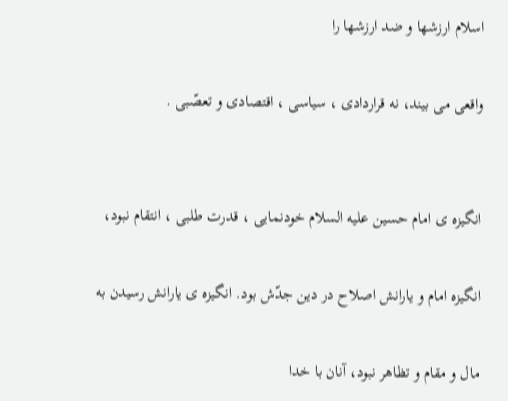اسلام ارزشها و ضد ارزشها را

واقعى مى بيند، نه قراردادى ، سياسى ، اقتصادى و تعصّبى .


انگيزه ى امام حسين عليه السلام خودنمايى ، قدرت طلبى ، انتقام نبود،

انگيزه امام و يارانش اصلاح در دين جدّش بود. انگيزه ى يارانش رسيدن به

مال و مقام و تظاهر نبود، آنان با خدا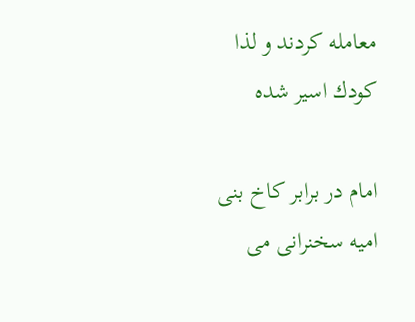معامله كردند و لذا كودك اسير شده

امام در برابر كاخ بنى اميه سخنرانى مى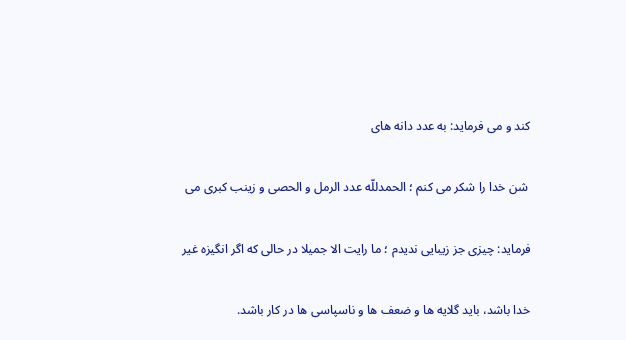كند و مى فرمايد: به عدد دانه هاى

 شن خدا را شكر مى كنم ؛ الحمدللّه عدد الرمل و الحصى و زينب كبرى مى

فرمايد: چيزى جز زيبايى نديدم ؛ ما رايت الا جميلا در حالى كه اگر انگيزه غير

خدا باشد، بايد گلايه ها و ضعف ها و ناسپاسى ها در كار باشد.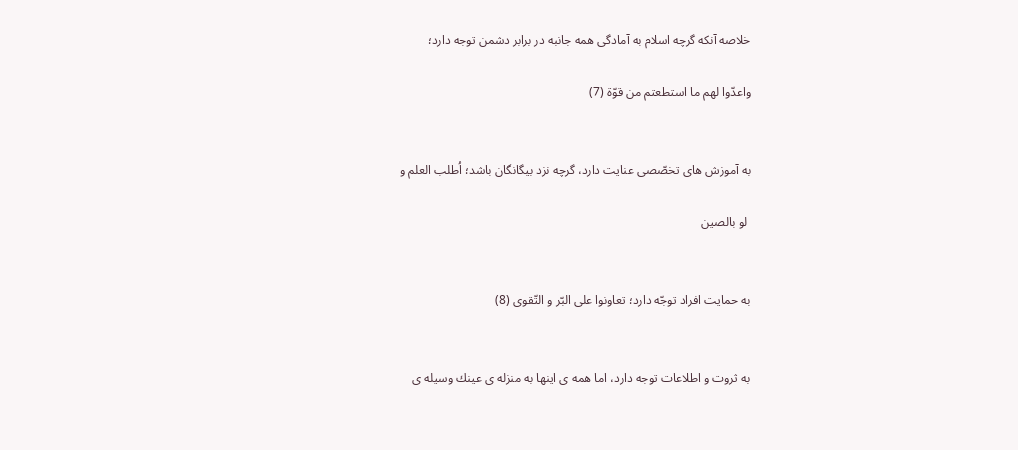خلاصه آنكه گرچه اسلام به آمادگى همه جانبه در برابر دشمن توجه دارد؛

واعدّوا لهم ما استطعتم من قوّة (7)


به آموزش هاى تخصّصى عنايت دارد، گرچه نزد بيگانگان باشد؛ اُطلب العلم و

 لو بالصين


به حمايت افراد توجّه دارد؛ تعاونوا على البّر و التّقوى (8)


به ثروت و اطلاعات توجه دارد، اما همه ى اينها به منزله ى عينك وسيله ى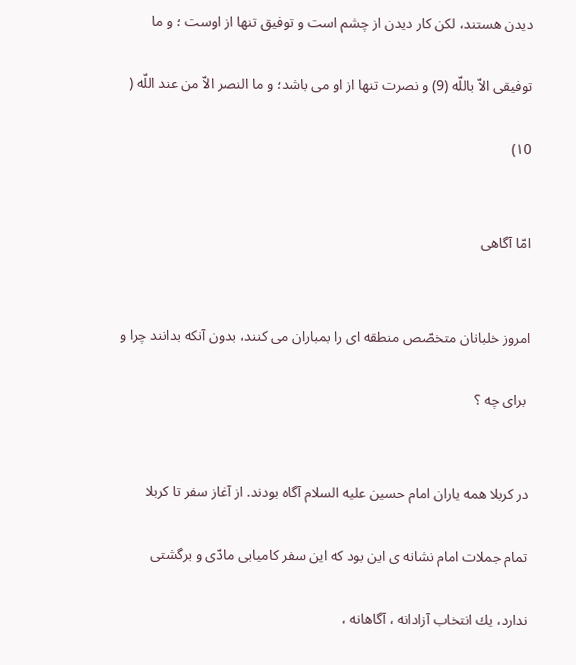ديدن هستند، لكن كار ديدن از چشم است و توفيق تنها از اوست ؛ و ما

توفيقى الاّ باللّه (9) و نصرت تنها از او مى باشد؛ و ما النصر الاّ من عند اللّه (

۱0)


امّا آگاهى


امروز خلبانان متخصّص منطقه اى را بمباران مى كنند، بدون آنكه بدانند چرا و

 براى چه ؟


در كربلا همه ياران امام حسين عليه السلام آگاه بودند. از آغاز سفر تا كربلا

تمام جملات امام نشانه ى اين بود كه اين سفر كاميابى مادّى و برگشتى

ندارد، يك انتخاب آزادانه ، آگاهانه ،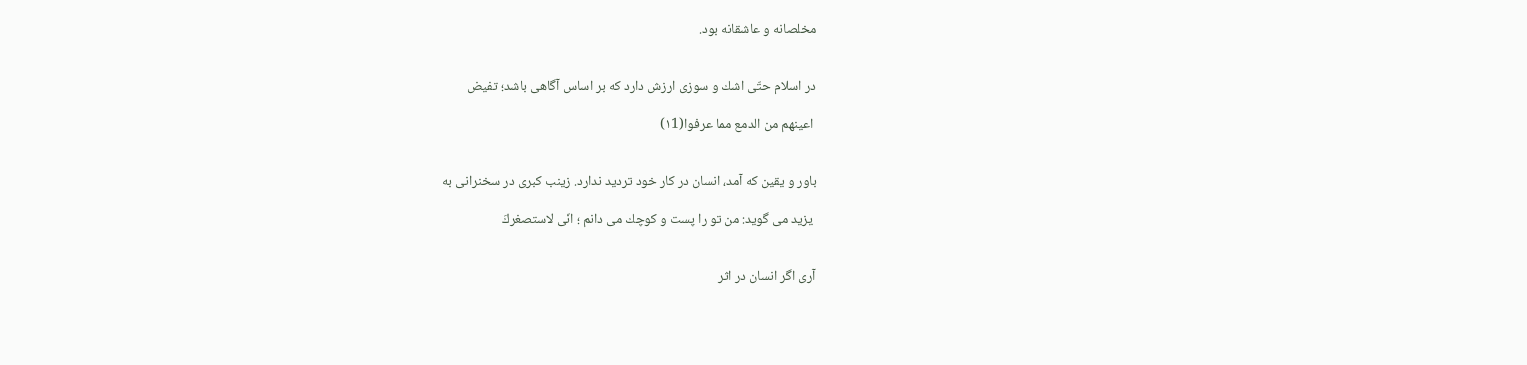مخلصانه و عاشقانه بود.


در اسلام حتّى اشك و سوزى ارزش دارد كه بر اساس آگاهى باشد؛ تفيض

 اعينهم من الدمع مما عرفوا(۱1)


باور و يقين كه آمد، انسان در كار خود ترديد ندارد. زينب كبرى در سخنرانى به

 يزيد مى گويد: من تو را پست و كوچك مى دانم ؛ انّى لاستصغركَ


آرى اگر انسان در اثر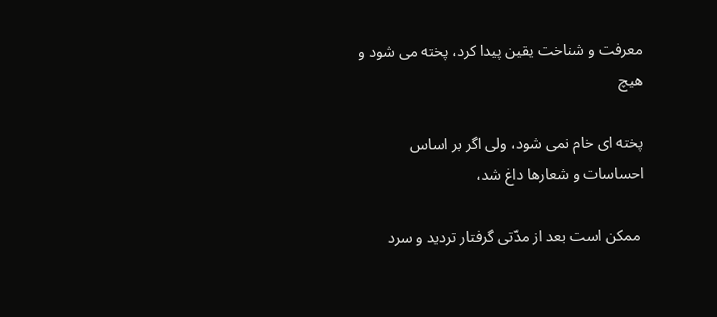معرفت و شناخت يقين پيدا كرد، پخته مى شود و هيچ

پخته اى خام نمى شود، ولى اگر بر اساس احساسات و شعارها داغ شد،

 ممكن است بعد از مدّتى گرفتار ترديد و سرد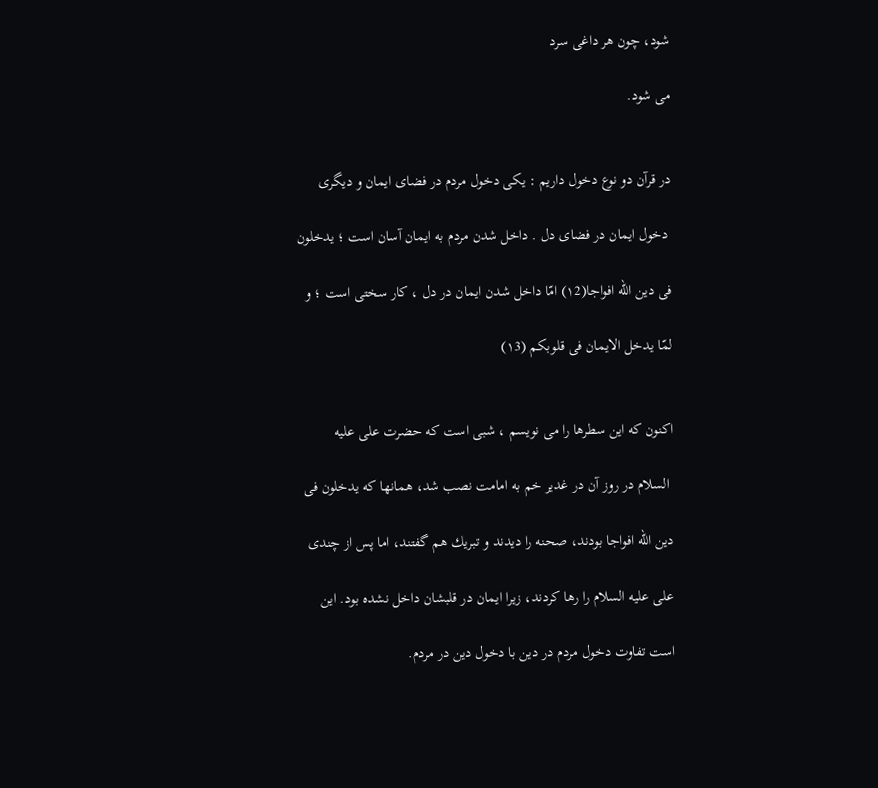شود، چون هر داغى سرد

مى شود.


در قرآن دو نوع دخول داريم : يكى دخول مردم در فضاى ايمان و ديگرى

 دخول ايمان در فضاى دل . داخل شدن مردم به ايمان آسان است ؛ يدخلون

فى دين اللّه افواجا(۱2) امّا داخل شدن ايمان در دل ، كار سختى است ؛ و

لمّا يدخل الايمان فى قلوبكم (۱3)


اكنون كه اين سطرها را مى نويسم ، شبى است كه حضرت على عليه

 السلام در روز آن در غدير خم به امامت نصب شد، همانها كه يدخلون فى

دين اللّه افواجا بودند، صحنه را ديدند و تبريك هم گفتند، اما پس از چندى

على عليه السلام را رها كردند، زيرا ايمان در قلبشان داخل نشده بود. اين

است تفاوت دخول مردم در دين با دخول دين در مردم.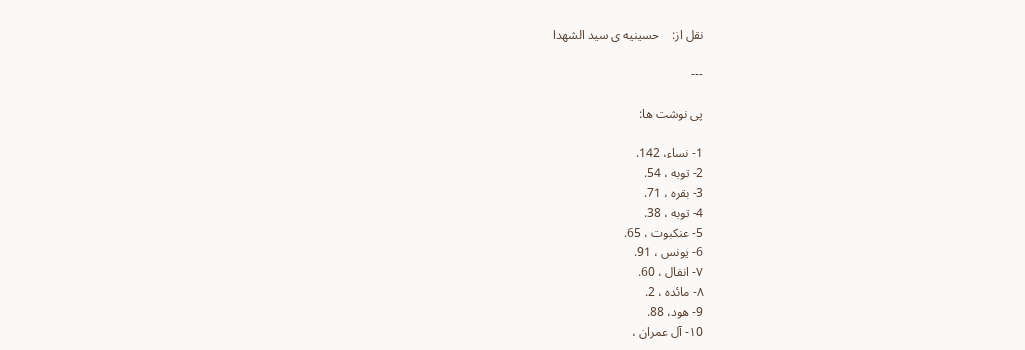نقل از:    حسینیه ی سید الشهدا

---

پی نوشت ها:

1- نساء، 142.
2- توبه ، 54.
3- بقره ، 71.
4- توبه ، 38.
5- عنكبوت ، 65.
6- يونس ، 91.
۷- انفال ، 60.
۸- مائده ، 2.
9- هود، 88.
۱0- آل عمران ،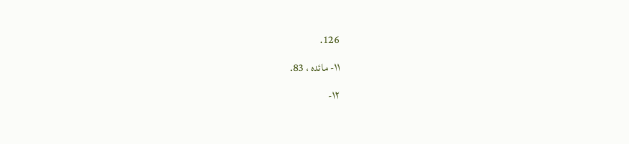126.
۱۱- مائده ، 83.
۱۲-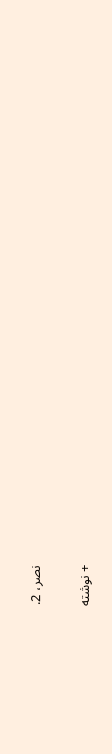نصر، 2.

+ نوشته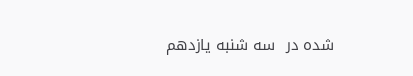شده در  سه شنبه یازدهم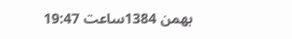بهمن 1384ساعت 19:47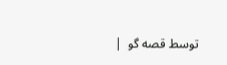توسط قصه گو  |